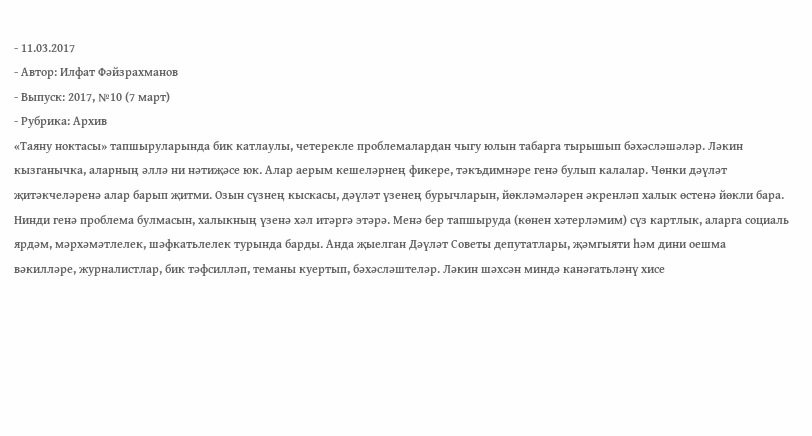- 11.03.2017
- Автор: Илфат Фәйзрахманов
- Выпуск: 2017, №10 (7 март)
- Рубрика: Архив
«Таяну ноктасы» тапшыруларында бик катлаулы, четерекле проблемалардан чыгу юлын табарга тырышып бәхәсләшәләр. Ләкин кызганычка, аларның әллә ни нәтиҗәсе юк. Алар аерым кешеләрнең фикере, тәкъдимнәре генә булып калалар. Чөнки дәүләт җитәкчеләренә алар барып җитми. Озын сүзнең кыскасы, дәүләт үзенең бурычларын, йөкләмәләрен әкренләп халык өстенә йөкли бара. Нинди генә проблема булмасын, халыкның үзенә хәл итәргә этәрә. Менә бер тапшыруда (көнен хәтерләмим) сүз картлык, аларга социаль ярдәм, мәрхәмәтлелек, шәфкатьлелек турында барды. Анда җыелган Дәүләт Советы депутатлары, җәмгыяти һәм дини оешма вәкилләре, журналистлар, бик тәфсилләп, теманы куертып, бәхәсләштеләр. Ләкин шәхсән миндә канәгатьләнү хисе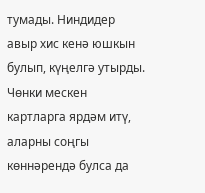тумады. Ниндидер авыр хис кенә юшкын булып, күңелгә утырды. Чөнки мескен картларга ярдәм итү, аларны соңгы көннәрендә булса да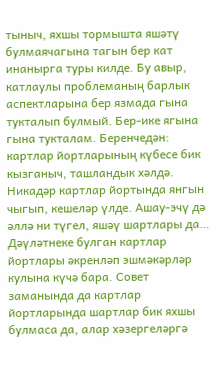тыныч, яхшы тормышта яшәтү булмаячагына тагын бер кат инанырга туры килде. Бу авыр, катлаулы проблеманың барлык аспектларына бер язмада гына тукталып булмый. Бер-ике ягына гына тукталам. Беренчедән: картлар йортларының күбесе бик кызганыч, ташландык хәлдә. Никадәр картлар йортында янгын чыгып, кешеләр үлде. Ашау-эчү дә әллә ни түгел, яшәү шартлары да… Дәүләтнеке булган картлар йортлары әкренләп эшмәкәрләр кулына күчә бара. Совет заманында да картлар йортларында шартлар бик яхшы булмаса да, алар хәзергеләргә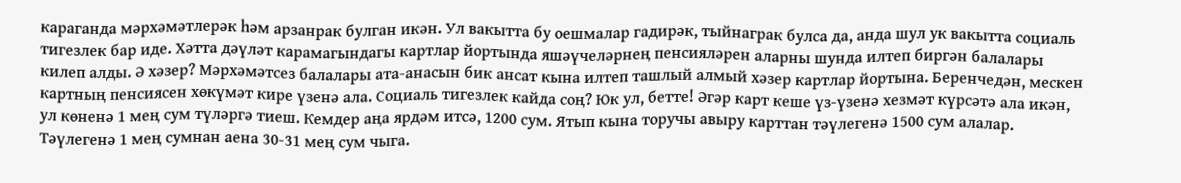караганда мәрхәмәтлерәк һәм арзанрак булган икән. Ул вакытта бу оешмалар гадирәк, тыйнаграк булса да, анда шул ук вакытта социаль тигезлек бар иде. Хәтта дәүләт карамагындагы картлар йортында яшәүчеләрнең пенсияләрен аларны шунда илтеп биргән балалары килеп алды. Ә хәзер? Мәрхәмәтсез балалары ата-анасын бик ансат кына илтеп ташлый алмый хәзер картлар йортына. Беренчедән, мескен картның пенсиясен хөкүмәт кире үзенә ала. Социаль тигезлек кайда соң? Юк ул, бетте! Әгәр карт кеше үз-үзенә хезмәт күрсәтә ала икән, ул көненә 1 мең сум түләргә тиеш. Кемдер аңа ярдәм итсә, 1200 сум. Ятып кына торучы авыру карттан тәүлегенә 1500 сум алалар. Тәүлегенә 1 мең сумнан аена 30-31 мең сум чыга.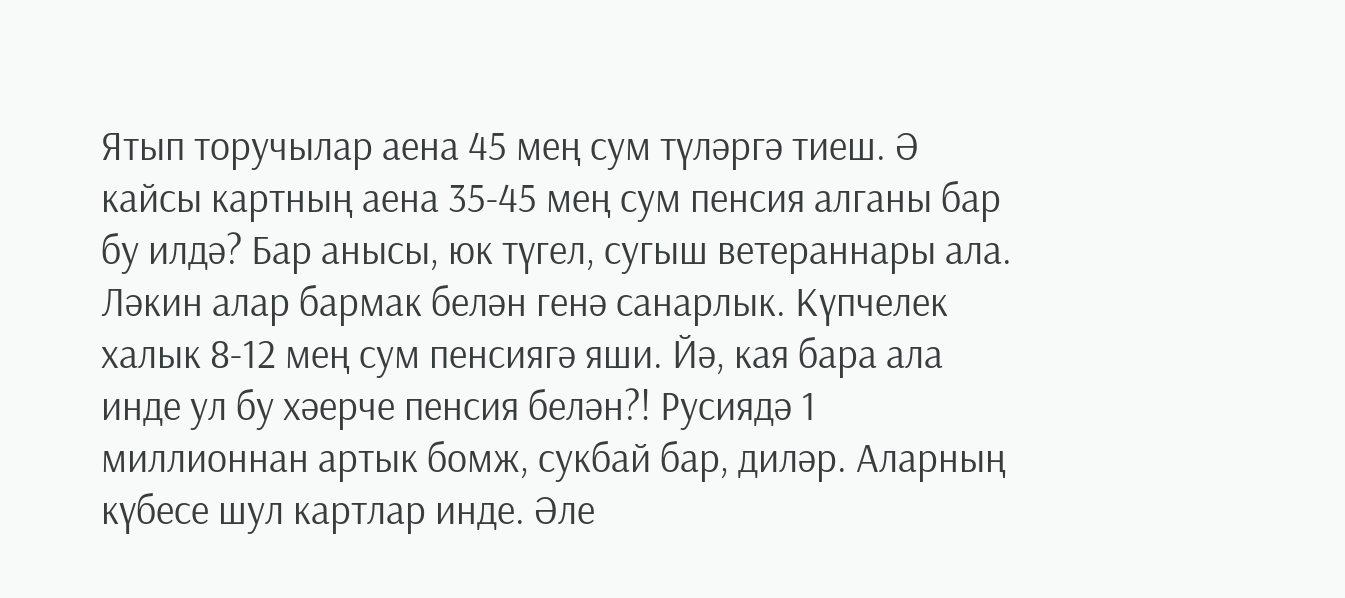Ятып торучылар аена 45 мең сум түләргә тиеш. Ә кайсы картның аена 35-45 мең сум пенсия алганы бар бу илдә? Бар анысы, юк түгел, сугыш ветераннары ала. Ләкин алар бармак белән генә санарлык. Күпчелек халык 8-12 мең сум пенсиягә яши. Йә, кая бара ала инде ул бу хәерче пенсия белән?! Русиядә 1 миллионнан артык бомж, сукбай бар, диләр. Аларның күбесе шул картлар инде. Әле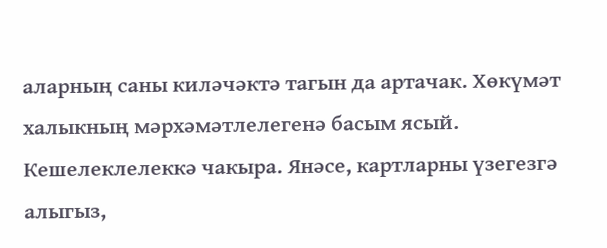аларның саны киләчәктә тагын да артачак. Хөкүмәт халыкның мәрхәмәтлелегенә басым ясый. Кешелеклелеккә чакыра. Янәсе, картларны үзегезгә алыгыз,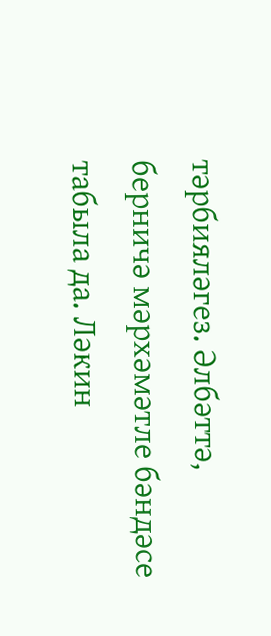тәрбияләгез. Әлбәттә, берничә мәрхәмәтле бәндәсе табыла да. Ләкин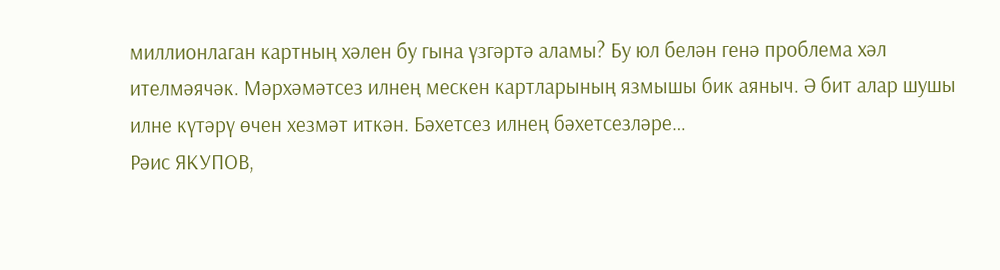миллионлаган картның хәлен бу гына үзгәртә аламы? Бу юл белән генә проблема хәл ителмәячәк. Мәрхәмәтсез илнең мескен картларының язмышы бик аяныч. Ә бит алар шушы илне күтәрү өчен хезмәт иткән. Бәхетсез илнең бәхетсезләре…
Рәис ЯКУПОВ,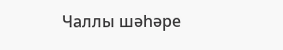Чаллы шәһәре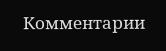Комментарии